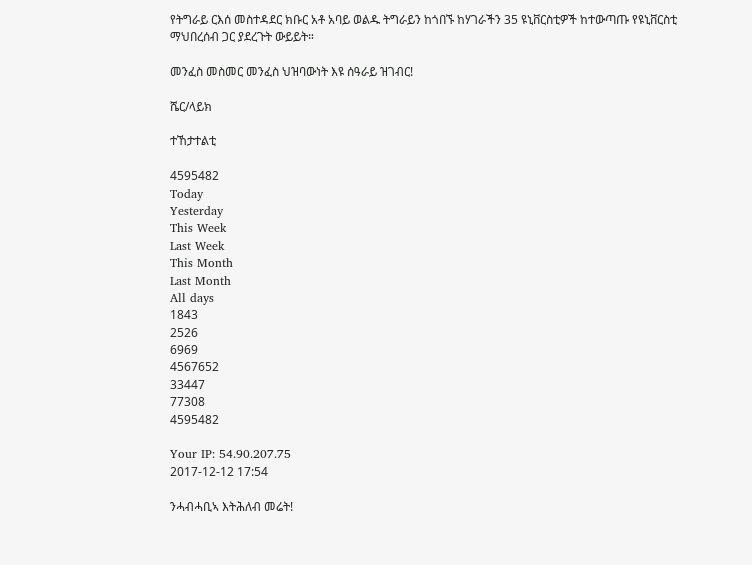የትግራይ ርእሰ መስተዳደር ክቡር አቶ አባይ ወልዱ ትግራይን ከጎበኙ ከሃገራችን 35 ዩኒቨርስቲዎች ከተውጣጡ የዩኒቨርስቲ ማህበረሰብ ጋር ያደረጉት ውይይት።

መንፈስ መስመር መንፈስ ህዝባውነት እዩ ሰዓራይ ዝገብር!

ሼር/ላይክ

ተኸታተልቲ

4595482
Today
Yesterday
This Week
Last Week
This Month
Last Month
All days
1843
2526
6969
4567652
33447
77308
4595482

Your IP: 54.90.207.75
2017-12-12 17:54

ንሓብሓቢኣ እትሕለብ መሬት!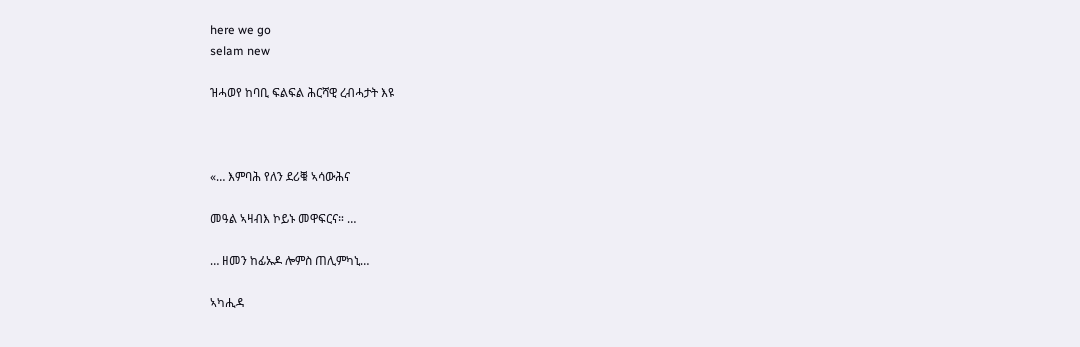here we go
selam new

ዝሓወየ ከባቢ ፍልፍል ሕርሻዊ ረብሓታት እዩ



«… እምባሕ የለን ደሪቑ ኣሳውሕና

መዓል ኣዛብእ ኮይኑ መዋፍርና። …

… ዘመን ከፊኡዶ ሎምስ ጠሊምካኒ…

ኣካሒዳ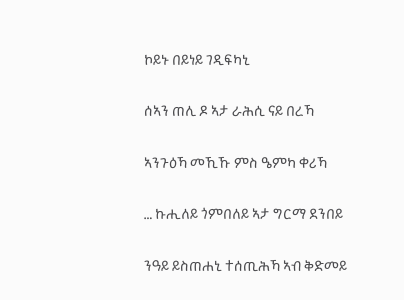ኮይኑ በይነይ ገዲፍካኒ

ሰኣን ጠሊ ዶ ኣታ ራሕሲ ናይ በረኻ

ኣንጉዕኻ መኺኹ ምስ ዔምካ ቀሪኻ

… ኩሒለይ ጎምበለይ ኣታ ግርማ ደንበይ

ንዓይ ይስጠሐኒ ተሰጢሕኻ ኣብ ቅድመይ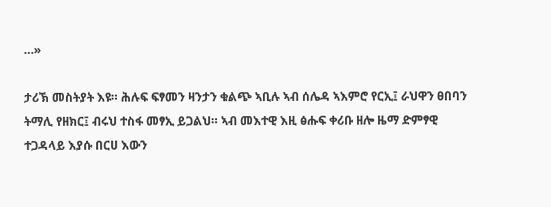…»

ታሪኽ መስትያት እዩ። ሕሉፍ ፍፃመን ዛንታን ቁልጭ ኣቢሉ ኣብ ሰሌዳ ኣእምሮ የርኢ፤ ራህዋን ፀበባን ትማሊ የዘክር፤ ብሩህ ተስፋ መፃኢ ይጋልህ። ኣብ መእተዊ እዚ ፅሑፍ ቀሪቡ ዘሎ ዜማ ድምፃዊ ተጋዳላይ እያሱ በርሀ እውን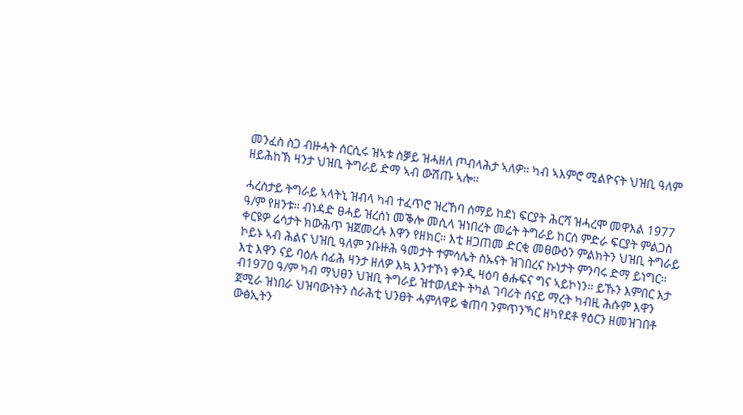መንፈስ ስጋ ብዙሓት ሰርሲሩ ዝኣቱ ስቓይ ዝሓዘለ ጦብላሕታ ኣለዎ። ካብ ኣእምሮ ሚልዮናት ህዝቢ ዓለም ዘይሕከኽ ዛንታ ህዝቢ ትግራይ ድማ ኣብ ውሽጡ ኣሎ።

ሓረስታይ ትግራይ ኣላትኒ ዝብላ ካብ ተፈጥሮ ዝረኸባ ሰማይ ከደነ ፍርያት ሕርሻ ዝሓረሞ መዋእል 1977 ዓ/ም የዘንቱ። ብነዳድ ፀሓይ ዝረሰነ መቕሎ መሲላ ዝነበረት መሬት ትግራይ ከርሰ ምድራ ፍርያት ምልጋስ ቀርዩዎ ሬሳታት ክውሕጥ ዝጀመረሉ እዋን የዘክር። እቲ ዘጋጠመ ድርቂ መፀውዕን ምልክትን ህዝቢ ትግራይ ኮይኑ ኣብ ሕልና ህዝቢ ዓለም ንቡዙሕ ዓመታት ተምሳሌት ስኡናት ዝገበረና ኩነታት ምንባሩ ድማ ይነግር። እቲ እዋን ናይ ባዕሉ ሰፊሕ ዛንታ ዘለዎ እኳ እንተኾነ ቀንዲ ዛዕባ ፅሑፍና ግና ኣይኮነን። ይኹን እምበር እታ ብ1970 ዓ/ም ካብ ማህፀን ህዝቢ ትግራይ ዝተወለደት ትካል ገባሪት ሰናይ ማረት ካብዚ ሕሱም እዋን ጀሚራ ዝነበራ ህዝባውነትን ስራሕቲ ህንፀት ሓምለዋይ ቁጠባ ንምጥንኻር ዘካየደቶ ፃዕርን ዘመዝገበቶ ውፅኢትን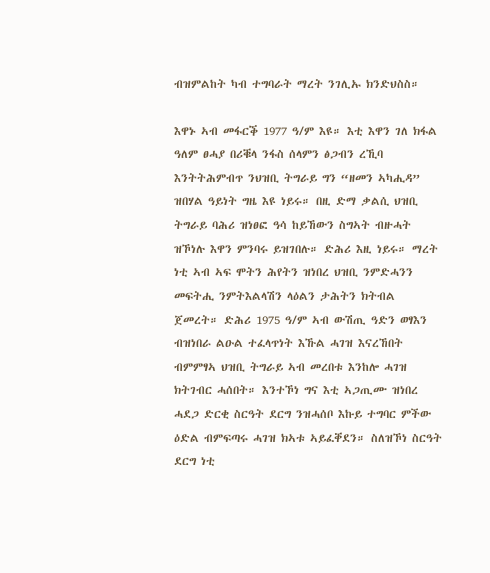ብዝምልከት ካብ ተግባራት ማረት ንገሊኡ ክንድህስስ።

እዋኑ ኣብ መፋርቕ 1977 ዓ/ም እዩ። እቲ እዋን ገለ ክፋል ዓለም ፀሓያ በሪቑላ ንፋስ ሰላምን ፅጋብን ረኺባ እንትትሕምብጥ ንህዝቢ ትግራይ ግን “ዘመን ኣካሒዳ” ዝበሃል ዓይነት ግዜ እዩ ነይሩ። በዚ ድማ ቃልሲ ህዝቢ ትግራይ ባሕሪ ዝነፀፎ ዓሳ ከይኸውን ስግኣት ብዙሓት ዝኾነሉ እዋን ምንባሩ ይዝገበሉ። ድሕሪ እዚ ነይሩ። ማረት ነቲ ኣብ ኣፍ ሞትን ሕየትን ዝነበረ ህዝቢ ንምድሓንን መፍትሒ ንምትእልላሽን ላዕልን ታሕትን ክትብል ጀመረት። ድሕሪ 1975 ዓ/ም ኣብ ውሽጢ ዓድን ወፃእን ብዝነበራ ልዑል ተፈላጥነት እኹል ሓገዝ እናረኸበት ብምምፃኣ ህዝቢ ትግራይ ኣብ መረበቱ እንከሎ ሓገዝ ክትገብር ሓሰበት። እንተኾነ ግና እቲ ኣጋጢሙ ዝነበረ ሓደጋ ድርቂ ስርዓት ደርግ ንዝሓሰቦ እኩይ ተግባር ምችው ዕድል ብምፍጣሩ ሓገዝ ክኣቱ ኣይፈቐደን። ስለዝኾነ ስርዓት ደርግ ነቲ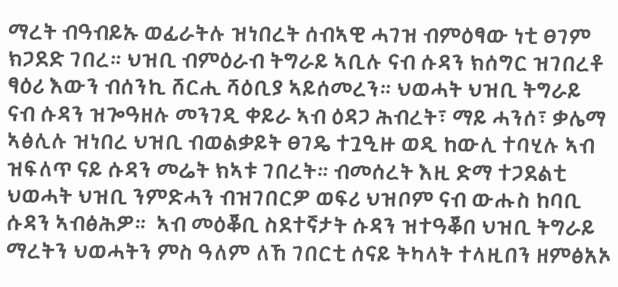ማረት ብዓብይኡ ወፊራትሉ ዝነበረት ሰብኣዊ ሓገዝ ብምዕፃው ነቲ ፀገም ክጋደድ ገበረ። ህዝቢ ብምዕራብ ትግራይ ኣቢሉ ናብ ሱዳን ክሰግር ዝገበረቶ ፃዕሪ እውን ብሰንኪ ሸርሒ ሻዕቢያ ኣይሰመረን። ህወሓት ህዝቢ ትግራይ ናብ ሱዳን ዝጐዓዘሉ መንገዲ ቀይራ ኣብ ዕዳጋ ሕብረት፣ ማይ ሓንሰ፣ ቃሌማ ኣፅሊሉ ዝነበረ ህዝቢ ብወልቃይት ፀገዴ ተጓዒዙ ወዲ ከውሊ ተባሂሉ ኣብ ዝፍለጥ ናይ ሱዳን መሬት ክኣቱ ገበረት። ብመሰረት እዚ ድማ ተጋደልቲ ህወሓት ህዝቢ ንምድሓን ብዝገበርዎ ወፍሪ ህዝቦም ናብ ውሑስ ከባቢ ሱዳን ኣብፅሕዎ።  ኣብ መዕቖቢ ስደተኛታት ሱዳን ዝተዓቖበ ህዝቢ ትግራይ ማረትን ህወሓትን ምስ ዓለም ለኸ ገበርቲ ሰናይ ትካላት ተላዚበን ዘምፅአኦ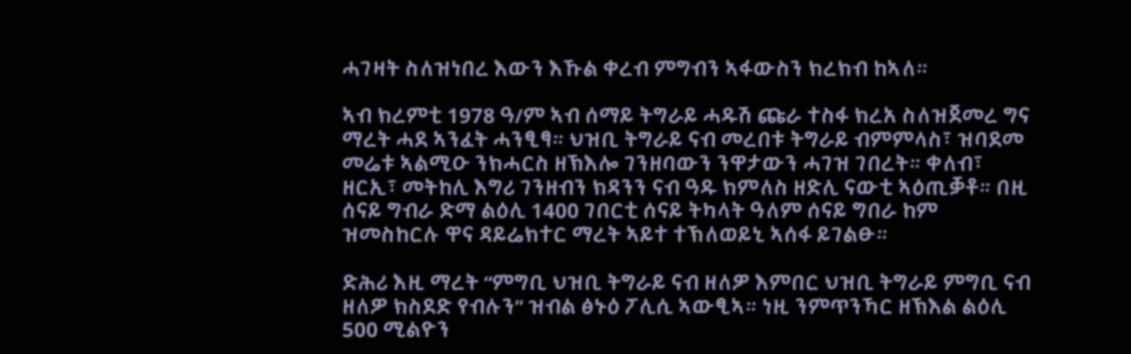ሓገዛት ስለዝነበረ እውን እኹል ቀረብ ምግብን ኣፋውስን ክረክብ ከኣለ።

ኣብ ክረምቲ 1978 ዓ/ም ኣብ ሰማይ ትግራይ ሓዱሽ ጩራ ተስፋ ክረአ ስለዝጀመረ ግና ማረት ሓደ ኣንፈት ሓንፂፃ። ህዝቢ ትግራይ ናብ መረበቱ ትግራይ ብምምላስ፣ ዝባደመ መሬቱ ኣልሚዑ ንክሓርስ ዘኽእሎ ገንዘባውን ንዋታውን ሓገዝ ገበረት። ቀለብ፣ ዘርኢ፣ መትከሊ እግሪ ገንዘብን ክዳንን ናብ ዓዱ ክምለስ ዘድሊ ናውቲ ኣዕጢቓቶ። በዚ ሰናይ ግብራ ድማ ልዕሊ 1400 ገበርቲ ሰናይ ትካላት ዓለም ሰናይ ግበራ ከም ዝመስከርሉ ዋና ዳይሬክተር ማረት ኣይተ ተኽለወይኒ ኣሰፋ ይገልፁ።

ድሕሪ እዚ ማረት “ምግቢ ህዝቢ ትግራይ ናብ ዘለዎ እምበር ህዝቢ ትግራይ ምግቢ ናብ ዘለዎ ክስደድ የብሉን” ዝብል ፅኑዕ ፖሊሲ ኣውፂኣ። ነዚ ንምጥንኻር ዘኽእል ልዕሊ 500 ሚልዮን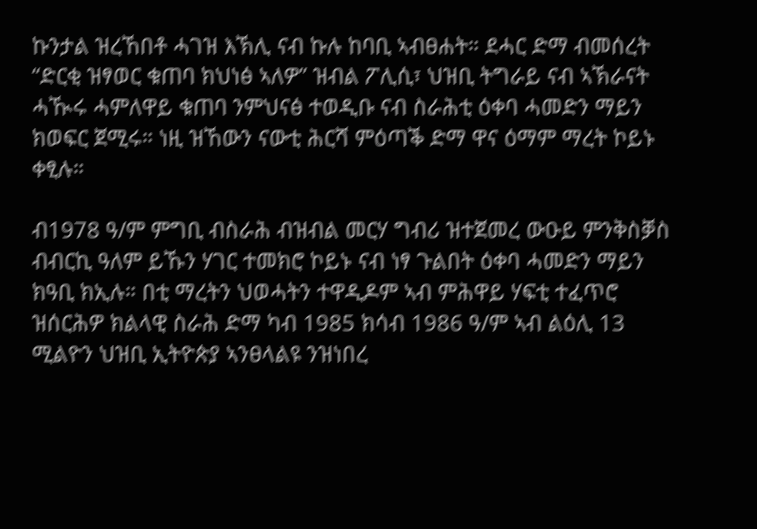ኩንታል ዝረኸበቶ ሓገዝ እኽሊ ናብ ኩሉ ከባቢ ኣብፀሐት። ደሓር ድማ ብመሰረት “ድርቂ ዝፃወር ቁጠባ ክህነፅ ኣለዎ” ዝብል ፖሊሲ፣ ህዝቢ ትግራይ ናብ ኣኽራናት ሓዂሩ ሓምለዋይ ቁጠባ ንምህናፅ ተወዲቡ ናብ ስራሕቲ ዕቀባ ሓመድን ማይን ክወፍር ጀሚሩ። ነዚ ዝኸውን ናውቲ ሕርሻ ምዕጣቕ ድማ ዋና ዕማም ማረት ኮይኑ ቀፂሉ።

ብ1978 ዓ/ም ምግቢ ብስራሕ ብዝብል መርሃ ግብሪ ዝተጀመረ ውዑይ ምንቅስቓስ ብብርኪ ዓለም ይኹን ሃገር ተመክሮ ኮይኑ ናብ ነፃ ጉልበት ዕቀባ ሓመድን ማይን ክዓቢ ክኢሉ። በቲ ማረትን ህወሓትን ተዋዲዶም ኣብ ምሕዋይ ሃፍቲ ተፈጥሮ ዝሰርሕዎ ክልላዊ ስራሕ ድማ ካብ 1985 ክሳብ 1986 ዓ/ም ኣብ ልዕሊ 13 ሚልዮን ህዝቢ ኢትዮጵያ ኣንፀላልዩ ንዝነበረ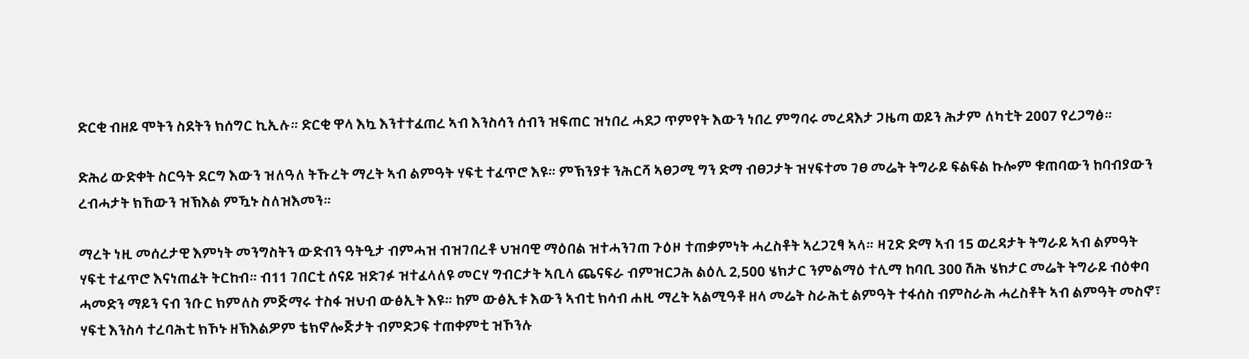ድርቂ ብዘይ ሞትን ስደትን ክሰግር ኪኢሉ። ድርቂ ዋላ እኳ እንተተፈጠረ ኣብ እንስሳን ሰብን ዝፍጠር ዝነበረ ሓደጋ ጥምየት እውን ነበረ ምግባሩ መረዳእታ ጋዜጣ ወይን ሕታም ለካቲት 2007 የረጋግፅ።

ድሕሪ ውድቀት ስርዓት ደርግ እውን ዝለዓለ ትኹረት ማረት ኣብ ልምዓት ሃፍቲ ተፈጥሮ እዩ። ምኽንያቱ ንሕርሻ ኣፀጋሚ ግን ድማ ብፀጋታት ዝሃፍተመ ገፀ መሬት ትግራይ ፍልፍል ኩሎም ቁጠባውን ከባብያውን ረብሓታት ክኸውን ዝኽእል ምዃኑ ስለዝእመን።

ማረት ነዚ መሰረታዊ እምነት መንግስትን ውድብን ዓትዒታ ብምሓዝ ብዝገበረቶ ህዝባዊ ማዕበል ዝተሓንገጠ ጉዕዞ ተጠቃምነት ሓረስቶት ኣረጋጊፃ ኣላ። ዛጊድ ድማ ኣብ 15 ወረዳታት ትግራይ ኣብ ልምዓት ሃፍቲ ተፈጥሮ እናነጠፈት ትርከብ። ብ11 ገበርቲ ሰናይ ዝድገፉ ዝተፈላለዩ መርሃ ግብርታት ኣቢላ ጨናፍራ ብምዝርጋሕ ልዕሊ 2,500 ሄክታር ንምልማዕ ተሊማ ከባቢ 300 ሽሕ ሄክታር መሬት ትግራይ ብዕቀባ ሓመድን ማይን ናብ ንቡር ክምለስ ምጅማሩ ተስፋ ዝህብ ውፅኢት እዩ። ከም ውፅኢቱ እውን ኣብቲ ክሳብ ሐዚ ማረት ኣልሚዓቶ ዘላ መሬት ስራሕቲ ልምዓት ተፋሰስ ብምስራሕ ሓረስቶት ኣብ ልምዓት መስኖ፣ ሃፍቲ እንስሳ ተረባሕቲ ክኾኑ ዘኽእልዎም ቴክኖሎጅታት ብምድጋፍ ተጠቀምቲ ዝኾንሉ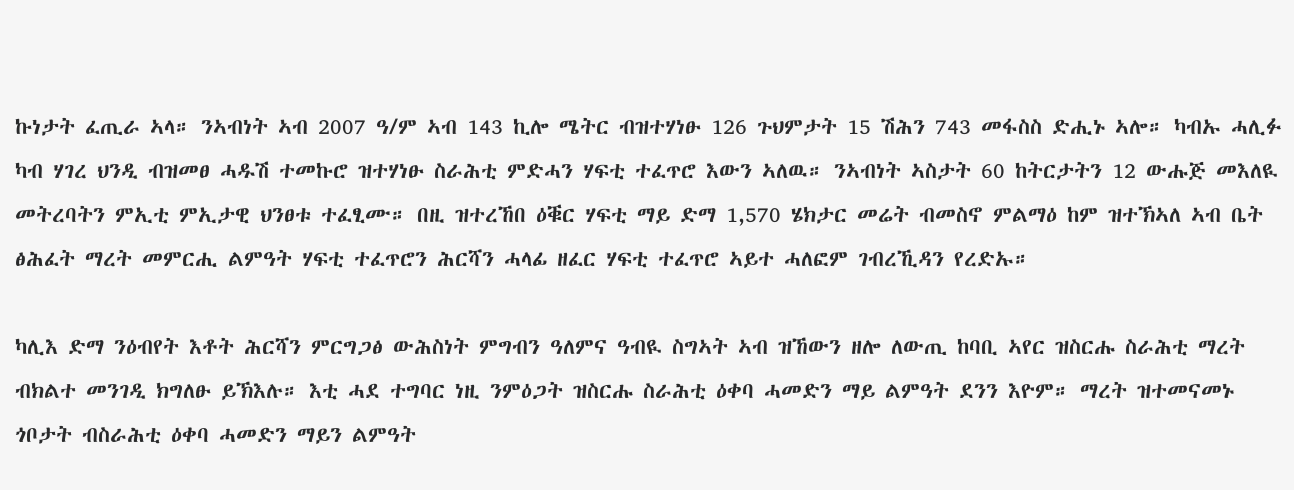ኩነታት ፈጢራ ኣላ። ንኣብነት ኣብ 2007 ዓ/ም ኣብ 143 ኪሎ ሜትር ብዝተሃነፁ 126 ጉህምታት 15 ሽሕን 743 መፋስስ ድሒኑ ኣሎ። ካብኡ ሓሊፉ ካብ ሃገረ ህንዲ ብዝመፀ ሓዱሽ ተመኩሮ ዝተሃነፁ ስራሕቲ ምድሓን ሃፍቲ ተፈጥሮ እውን ኣለዉ። ንኣብነት ኣስታት 60 ከትርታትን 12 ውሑጅ መእለዪ መትረባትን ምኢቲ ምኢታዊ ህንፀቱ ተፈፂሙ። በዚ ዝተረኸበ ዕቑር ሃፍቲ ማይ ድማ 1,570 ሄክታር መሬት ብመስኖ ምልማዕ ከም ዝተኽኣለ ኣብ ቤት ፅሕፈት ማረት መምርሒ ልምዓት ሃፍቲ ተፈጥሮን ሕርሻን ሓላፊ ዘፈር ሃፍቲ ተፈጥሮ ኣይተ ሓለፎም ገብረኺዳን የረድኡ።

ካሊእ ድማ ንዕብየት እቶት ሕርሻን ምርግጋፅ ውሕስነት ምግብን ዓለምና ዓብዪ ስግኣት ኣብ ዝኸውን ዘሎ ለውጢ ከባቢ ኣየር ዝስርሑ ስራሕቲ ማረት ብክልተ መንገዲ ክግለፁ ይኽእሉ። እቲ ሓደ ተግባር ነዚ ንምዕጋት ዝስርሑ ስራሕቲ ዕቀባ ሓመድን ማይ ልምዓት ደንን እዮም። ማረት ዝተመናመኑ ጎቦታት ብስራሕቲ ዕቀባ ሓመድን ማይን ልምዓት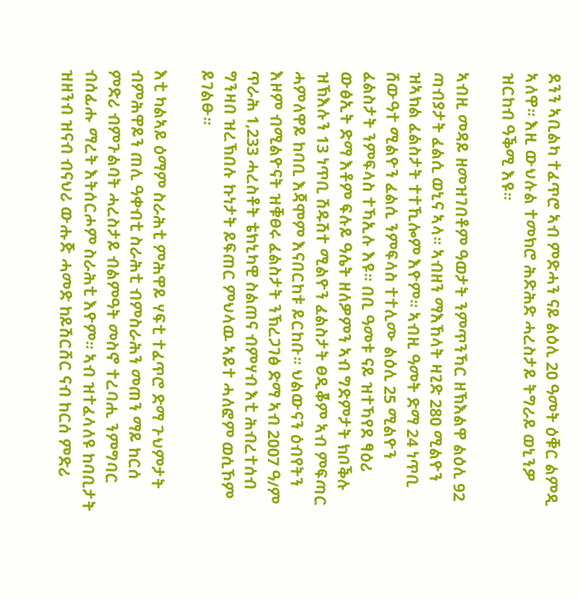ደንን ኣቢልካ ተፈጥሮ ኣብ ምድሓን ናይ ልዕሊ 20 ዓመት ዕቑር ልምዲ ኣለዋ። እዚ ውህሉል ተመክሮ ሕድሕድ ሓረስታይ ትግራይ ወኒንዎ ዝርከብ ዓቕሚ እዩ።

ኣብዚ መዳይ ዘመዝገበቶም ዓወታት ንምጥንኻር ዘኽእልዋ ልዕሊ 92 ጣብያታት ፈልሲ ወኒና ኣላ። ኣብዘን ማእኸላት ዛጊድ 280 ሚልዮን ዝኣክል ፈልስታት ተተኺሎም እዮም። ኣብዚ ዓመት ድማ 24 ነጥቢ ሸውዓተ ሚልዮን ፈልሲ ንምፍላስ ተተሊሙ ልዕሊ 25 ሚልዮን ፈልስታት ንምፍላስ ተኻኢሉ እዩ። በቢ ዓመቱ ናይ ዝተኻየደ ፃዕሪ ውፅኢት ድማ እቶም ፍሉይ ዓሌት ዘለዎምን ኣብ ግድምታት ክቦቕሉ ዝኽእሉን 13 ነጥቢ ሽዱሽተ ሚልዮን ፈልስታት ፀዲቖም ኣብ ምፍጣር ሓምለዋይ ከባቢ እጃሞም እናበርከቱ ይርከቡ። ህልውናን ዕብየትን እዞም ብሚልዮናት ዝቑፀሩ ፈልስታት ንኽረጋገፅ ድማ ኣብ 2007 ዓ/ም ጥራሕ 1,233 ሓረስቶት ቴክኒካዊ ስልጠና ብምሃብ እቲ ሕብረተሰብ ግንዛበ ዝረኽበሉ ኩነታት ይፍጠር ምህላዉ ኣይተ ሓለፎም ወሲኾም ይገልፁ።

እቲ ካልኣይ ዕማም ስራሕቲ ምሕዋይ ሃፍቲ ተፈጥሮ ድማ ጉህምታት ብምሕዋይን ጠሊ ዓቀብቲ ስራሕቲ ብምስራሕን መጠን ማይ ከርሰ ምድሪ ብምጉልባት ሓረስታይ ብልምዓት መስኖ ተረባሒ ንምግባር ብሰፊሑ ማረት እትሰርሖም ስራሕቲ እዮም። ኣብ ዝተፈላለዩ ከባቢታት ዝዘንብ ዝናብ ብናህሪ ውሑጅ ሓመድ ከይሽርሸር ናብ ከርሰ ምድሪ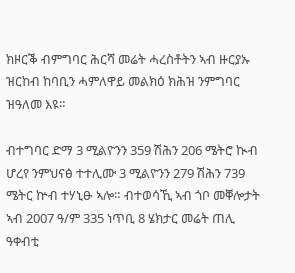ክዞርቕ ብምግባር ሕርሻ መሬት ሓረስቶትን ኣብ ዙርያኡ ዝርከብ ከባቢን ሓምለዋይ መልክዕ ክሕዝ ንምግባር ዝዓለመ እዩ።

ብተግባር ድማ 3 ሚልዮንን 359 ሽሕን 206 ሜትሮ ኲብ ሆረየ ንምህናፅ ተተሊሙ 3 ሚልዮንን 279 ሽሕን 739 ሜትር ኵብ ተሃኒፁ ኣሎ። ብተወሳኺ ኣብ ጎቦ መቐሎታት ኣብ 2007 ዓ/ም 335 ነጥቢ 8 ሄክታር መሬት ጠሊ ዓቀብቲ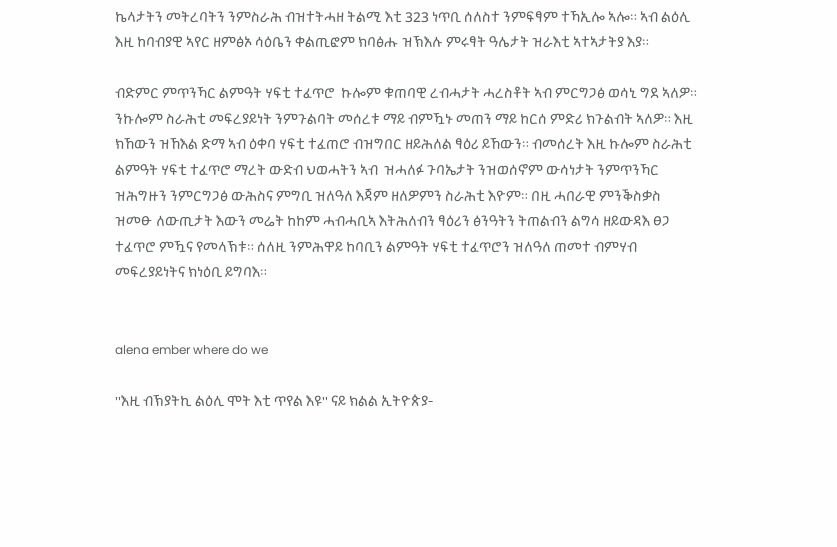ኬላታትን መትረባትን ንምስራሕ ብዝተትሓዘ ትልሚ እቲ 323 ነጥቢ ሰለስተ ንምፍፃም ተኻኢሎ ኣሎ። ኣብ ልዕሊ እዚ ከባብያዊ ኣየር ዘምፅኦ ሳዕቤን ቀልጢፎም ክባፅሑ ዝኽእሉ ምሩፃት ዓሌታት ዝራእቲ ኣተኣታትያ እያ።

ብድምር ምጥንኻር ልምዓት ሃፍቲ ተፈጥሮ  ኩሎም ቁጠባዊ ረብሓታት ሓረስቶት ኣብ ምርግጋፅ ወሳኒ ግደ ኣለዎ። ንኩሎም ስራሕቲ መፍረያይነት ንምጉልባት መሰረቱ ማይ ብምዃኑ መጠን ማይ ከርሰ ምድሪ ክጉልብት ኣለዎ። እዚ ክኸውን ዝኸእል ድማ ኣብ ዕቀባ ሃፍቲ ተፈጠሮ ብዝግበር ዘይሕለል ፃዕሪ ይኸውን። ብመሰረት እዚ ኩሎም ስራሕቲ ልምዓት ሃፍቲ ተፈጥሮ ማረት ውድብ ህወሓትን ኣብ  ዝሓለፉ ጉባኤታት ንዝወሰኖም ውሳነታት ንምጥንኻር ዝሕግዙን ንምርግጋፅ ውሕስና ምግቢ ዝለዓለ እጃም ዘለዎምን ስራሕቲ እዮም። በዚ ሓበራዊ ምንቕስቃስ ዝመፁ ለውጢታት እውን መሬት ከከም ሓብሓቢኣ እትሕለብን ፃዕሪን ፅንዓትን ትጠልብን ልግሳ ዘይውዳእ ፀጋ ተፈጥሮ ምዃና የመላኽቱ። ሰለዚ ንምሕዋይ ከባቢን ልምዓት ሃፍቲ ተፈጥሮን ዝለዓለ ጠመተ ብምሃብ መፍረያይነትና ክነዕቢ ይግባእ።


alena ember where do we

''እዚ ብኽያትኪ ልዕሊ ሞት እቲ ጥየል እዩ'' ናይ ክልል ኢትዮጵያ-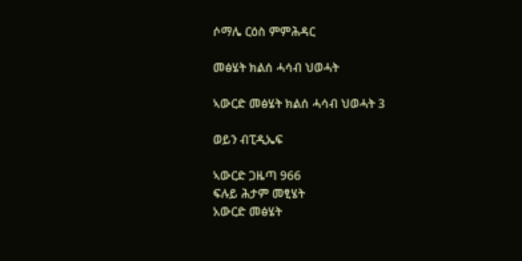ሶማሌ ርዕስ ምምሕዳር

መፅሄት ክልሰ ሓሳብ ህወሓት

ኣውርድ መፅሄት ክልሰ ሓሳብ ህወሓት 3

ወይን ብፒዲኤፍ

ኣውርድ ጋዜጣ 966
ፍሉይ ሕታም መፂሄት
አውርድ መፅሄት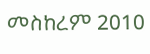መስከረም 2010